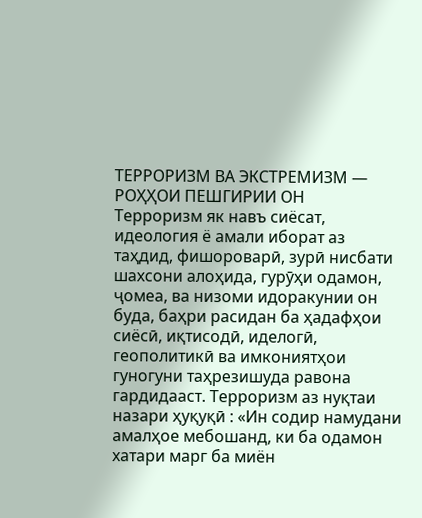ТЕРРОРИЗМ ВА ЭКСТРЕМИЗМ — РОҲҲОИ ПЕШГИРИИ ОН
Терроризм як навъ сиёсат, идеология ё амали иборат аз таҳдид, фишороварӣ, зурӣ нисбати шахсони алоҳида, гурӯҳи одамон, ҷомеа, ва низоми идоракунии он буда, баҳри расидан ба ҳадафҳои сиёсӣ, иқтисодӣ, иделогӣ, геополитикӣ ва имкониятҳои гуногуни таҳрезишуда равона гардидааст. Терроризм аз нуқтаи назари ҳуқуқӣ : «Ин содир намудани амалҳое мебошанд, ки ба одамон хатари марг ба миён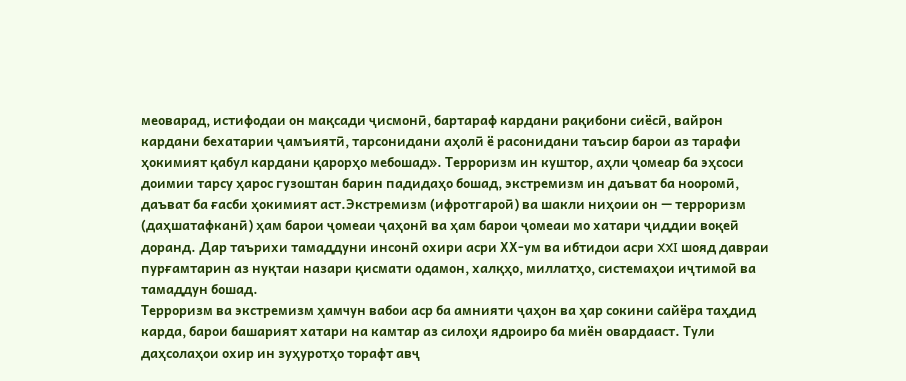меоварад, истифодаи он мақсади ҷисмонӣ, бартараф кардани рақибони сиёсӣ, вайрон кардани бехатарии ҷамъиятӣ, тарсонидани аҳолӣ ё расонидани таъсир барои аз тарафи ҳокимият қабул кардани қарорҳо мебошад». Терроризм ин куштор, аҳли ҷомеар ба эҳсоси доимии тарсу ҳарос гузоштан барин падидаҳо бошад, экстремизм ин даъват ба нооромӣ, даъват ба ғасби ҳокимият аст.Экстремизм (ифротгароӣ) ва шакли ниҳоии он — терроризм (даҳшатафканӣ) ҳам барои ҷомеаи ҷаҳонӣ ва ҳам барои ҷомеаи мо хатари ҷиддии воқеӣ доранд. Дар таърихи тамаддуни инсонӣ охири асри ХХ-ум ва ибтидои асри XXI шояд давраи пурғамтарин аз нуқтаи назари қисмати одамон, халқҳо, миллатҳо, системаҳои иҷтимоӣ ва тамаддун бошад.
Терроризм ва экстремизм ҳамчун вабои аср ба амнияти ҷаҳон ва ҳар сокини сайёра таҳдид карда, барои башарият хатари на камтар аз силоҳи ядроиро ба миён овардааст. Тули даҳсолаҳои охир ин зуҳуротҳо торафт авҷ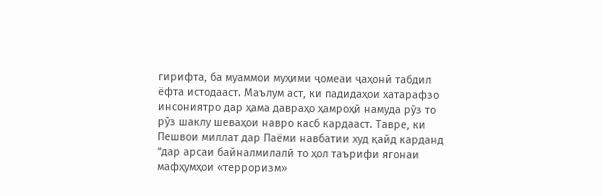гирифта, ба муаммои муҳими ҷомеаи ҷаҳонӣ табдил ёфта истодааст. Маълум аст, ки падидаҳои хатарафзо инсониятро дар ҳама давраҳо ҳамроҳӣ намуда рӯз то рӯз шаклу шеваҳои навро касб кардааст. Тавре, ки Пешвои миллат дар Паёми навбатии худ қайд карданд “дар арсаи байналмилалӣ то ҳол таърифи ягонаи мафҳумҳои «терроризм»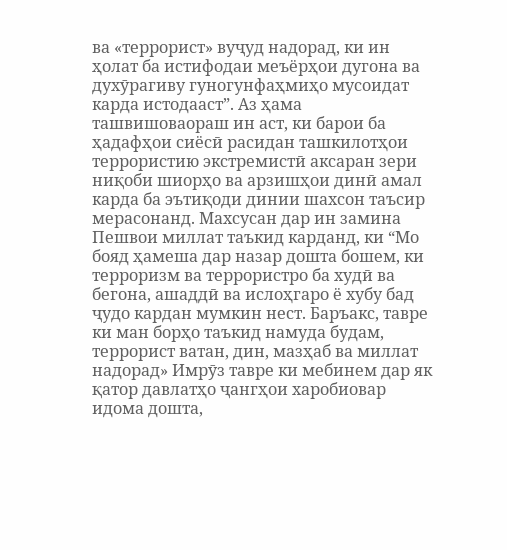ва «террорист» вуҷуд надорад, ки ин ҳолат ба истифодаи меъёрҳои дугона ва духӯрагиву гуногунфаҳмиҳо мусоидат карда истодааст”. Аз ҳама ташвишоваораш ин аст, ки барои ба ҳадафҳои сиёсӣ расидан ташкилотҳои террористию экстремистӣ аксаран зери ниқоби шиорҳо ва арзишҳои динӣ амал карда ба эътиқоди динии шахсон таъсир мерасонанд. Махсусан дар ин замина Пешвои миллат таъкид карданд, ки “Мо бояд ҳамеша дар назар дошта бошем, ки терроризм ва террористро ба худӣ ва бегона, ашаддӣ ва ислоҳгаро ё хубу бад ҷудо кардан мумкин нест. Баръакс, тавре ки ман борҳо таъкид намуда будам, террорист ватан, дин, мазҳаб ва миллат надорад» Имрӯз тавре ки мебинем дар як қатор давлатҳо ҷангҳои харобиовар идома дошта,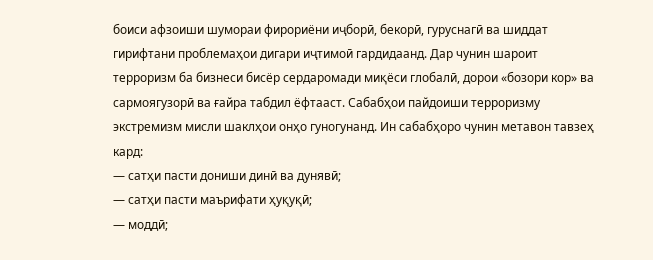боиси афзоиши шумораи фирориёни иҷборӣ, бекорӣ, гуруснагӣ ва шиддат гирифтани проблемаҳои дигари иҷтимоӣ гардидаанд. Дар чунин шароит терроризм ба бизнеси бисёр сердаромади миқёси глобалӣ, дорои «бозори кор» ва сармоягузорӣ ва ғайра табдил ёфтааст. Сабабҳои пайдоиши терроризму экстремизм мисли шаклҳои онҳо гуногунанд. Ин сабабҳоро чунин метавон тавзеҳ кард:
— сатҳи пасти дониши динӣ ва дунявӣ;
— сатҳи пасти маърифати ҳуқуқӣ;
— моддӣ;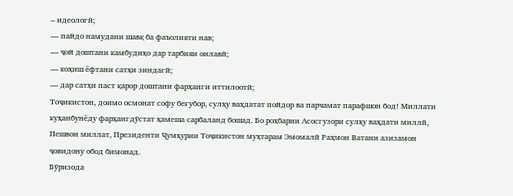– идеологӣ;
— пайдо намудани шавқ ба фаъолияти нав;
— ҷой доштани камбудиҳо дар тарбияи оилавӣ;
— коҳиш ёфтани сатҳи зиндагӣ;
— дар сатҳи паст қарор доштани фарҳанги иттилоотӣ;
Тоҷикистон, доимо осмонат софу беғубор, сулҳу ваҳдатат пойдор ва парчамат парафшон бод! Миллати куҳанбунёду фарҳангдӯстат ҳамеша сарбаланд бошад. Бо роҳбарии Асосгузори сулҳу ваҳдати миллӣ, Пешвои миллат, Президенти Ҷумҳурии Тоҷикистон муҳтарам Эмомалӣ Раҳмон Ватани азизамон ҷовидону обод бимонад.
Бӯризода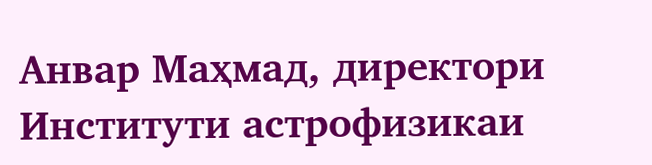Анвар Маҳмад, директори Институти астрофизикаи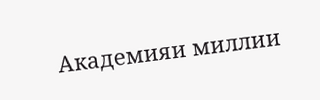Академияи миллии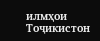илмҳои Тоҷикистон